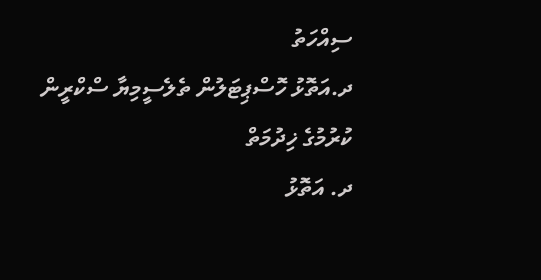ސިއްހަތު
ދ.އަތޮޅު ހޮސްޕިޓަލުން ތެލެސީމިޔާ ސްކްރީން ކުރުމުގެ ޚިދުމަތް
ދ. އަތޮޅު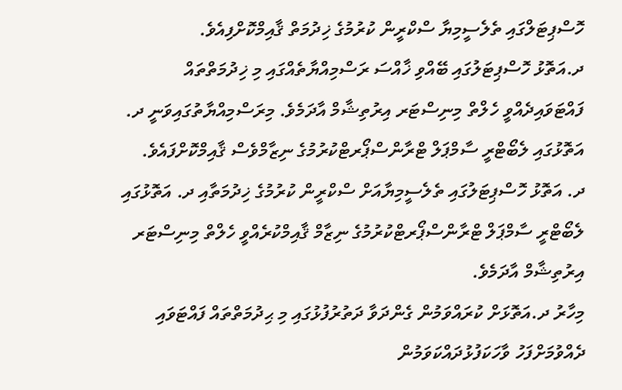ހޮސްޕިޓަލްގައި ތެލެސީމިޔާ ސްކްރީން ކުރުމުގެ ޚިދުމަތް ޤާއިމްކޮށްފިއެވެ.
ދ.އަތޮޅު ހޮސްޕިޓަލުގައި ބޭއްވި ޚާއްސަ ރަސްމިއްޔާތެއްގައި މި ޚިދުމަތްތައް ފައްޓަވައިދެއްވީ ހެލްތް މިނިސްޓަރ އިރުތިޝާމް އާދަމެވެ. މިރަސްމިއްޔާތުގައިވަނީ ދ. އަތޮޅުގައި ލެބޯޓްރީ ސާމްޕަލް ޓްރާންސްޕޯރޓްކުރުމުގެ ނިޒާމްވެސް ޤާއިމްކޮށްފައެވެ.
ދ. އަތޮޅު ހޮސްޕިޓަލުގައި ތެލެސީމިޔާއަށް ސްކްރީން ކުރުމުގެ ޚިދުމަތާއި ދ. އަތޮޅުގައި ލެބޯޓްރީ ސާމްޕަލް ޓްރާންސްޕޯރޓްކުރުމުގެ ނިޒާމް ޤާއިމްކުރެއްވީ ހެލްތް މިނިސްޓަރ  އިރުތިޝާމް އާދަމެވެ.
މިހާރު ދ.އަތޮޅަށް ކުރައްވަމުން ގެންދަވާ ދަތުރުފުޅުގައި މި ޙިދުމަތްތައް ފައްޓަވައި ދެއްވުމަށްފަހު ވާހަކަފުޅުދައްކަވަމުން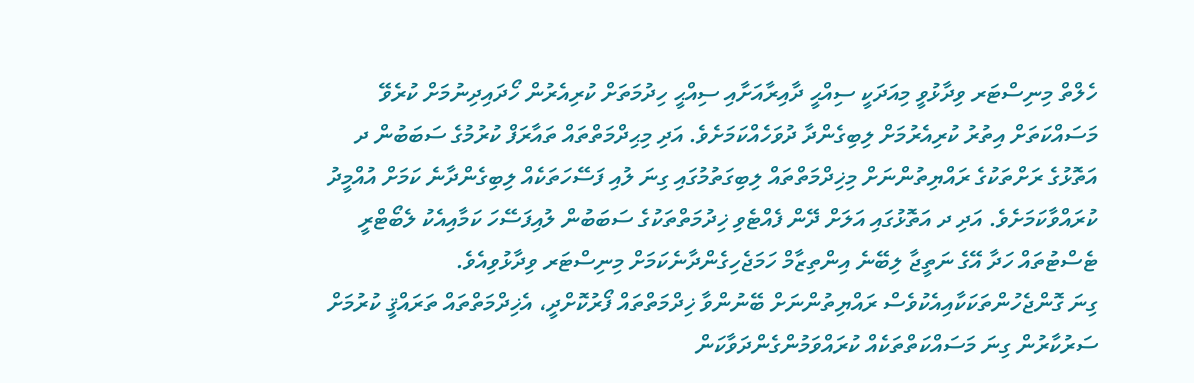ހެލްތް މިނިސްޓަރ ވިދާޅުވީ މިއަދަކީ ސިއްޙީ ދާއިރާއަށާއި ސިއްޙީ ހިދުމަތަށް ކުރިއެރުން ހޯދައިދިނުމަށް ކުރެވޭ މަސައްކަތަށް އިތުރު ކުރިއެރުމަށް ލިބިގެންދާ ދުވަހެއްކަމަށެވެ. އަދި މިޙިދްމަތްތައް ތައާރަފް ކުރުމުގެ ސަބަބުން ދ އަތޮޅުގެ ރަށްތަކުގެ ރައްޔިތުންނަށް މިޚިދްމަތްތައް ލިބިގަތުމުގައި ގިނަ ލުއި ފަސޭހަތަކެއް ލިބިގެންދާނެ ކަމަށް އުއްމީދު ކުރައްވާކަމަށެވެ. އަދި ދ އަތޮޅުގައި އަލަށް ދޭން ފެއްޓެވި ޚިދުމަތްތަކުގެ ސަބަބުން ލުއިފަސޭހަ ކަމާއިއެކު ލެބޯޓްރީ ޓެސްޓުތައް ހަދާ އޭގެ ނަތީޖާ ލިބޭނެ އިންތިޒާމް ހަމަޖެހިގެންދާނެކަމަށް މިނިސްޓަރ ވިދާޅުވިއެވެ.
ގިނަ ގޮންޖެހުންތަކަކާއިއެކުވެސް ރައްޔިތުންނަށް ބޭނުންވާ ޚިދްމަތްތައް ފޯރުކޮށްދީ، އެޚިދްމަތްތައް ތަރައްޤީ ކުރުމަށް ސަރުކާރުން ގިނަ މަސައްކަތްތަކެއް ކުރައްވަމުންގެންދަވާކަން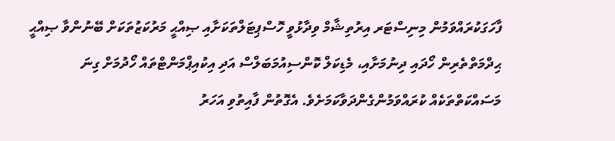ފާހަގަކުރައްވަމުން މިނިސްޓަރ އިރުތިޝާމް ވިދާޅުވީ ހޮސްޕިޓަލްތަކަށާއި ޞިއްޙީ މަރުކަޒުތަކަށް ބޭނުންވާ ޞިއްޙީ ޙިދްމަތްތެރިން ހޯދައި ދިނުމަށާއި، މެޑިކަލް ކޮންސިއުމަބަލްސް އަދި އިކުއިޕްމަންޓްތައް ހޯދުމަށް ގިނަ މަސައްކަތްތަކެއް ކުރައްވަމުންގެންދަވާކަމަށެވެ. އެގޮތުން ފާއިތުވި އަހަރު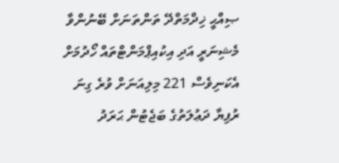ޞިއްޙީ ޚިދްމަތްދޭ ތަންތަނަށް ބޭނުންވާ މެޝިނަރީ އަދި އިކުއިޕްމަންޓްތައް ހޯދުމަށް އެކަނިވެސް 221 މިލިއަނަށް ވުރެ ގިނަ ރުފިޔާ ދަޢުލަތުގެ ބަޖެޓުން ޙަރަދު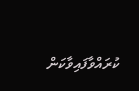ކުރައްވާފައިވާކަން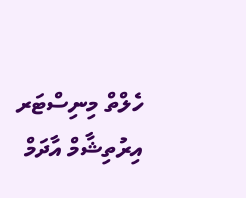ހެލްތް މިނިސްޓަރ އިރުތިޝާމް އާދަމް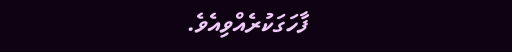ފާހަގަކުރެއްވިއެވެ.